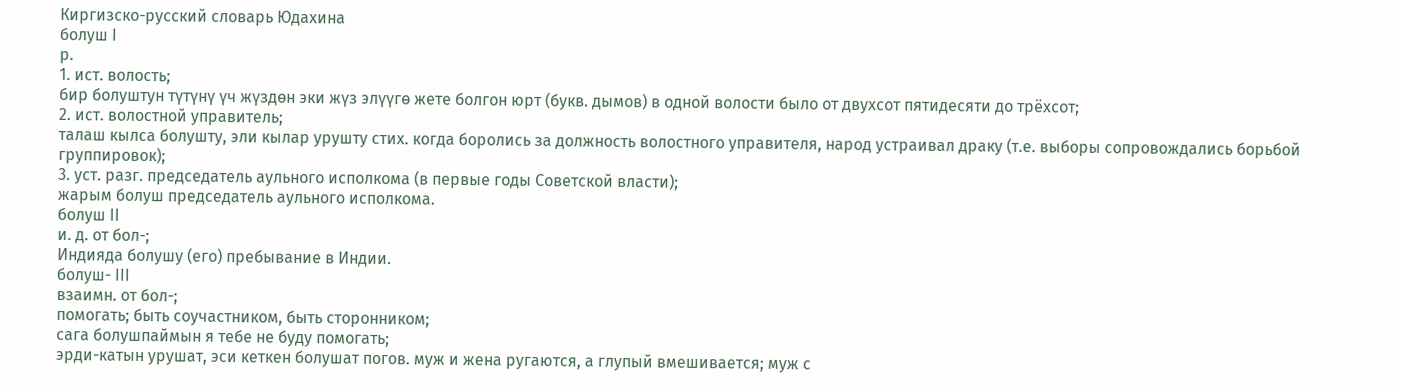Киргизско-русский словарь Юдахина
болуш I
р.
1. ист. волость;
бир болуштун түтүнү үч жүздөн эки жүз элүүгө жете болгон юрт (букв. дымов) в одной волости было от двухсот пятидесяти до трёхсот;
2. ист. волостной управитель;
талаш кылса болушту, эли кылар урушту стих. когда боролись за должность волостного управителя, народ устраивал драку (т.е. выборы сопровождались борьбой группировок);
3. уст. разг. председатель аульного исполкома (в первые годы Советской власти);
жарым болуш председатель аульного исполкома.
болуш II
и. д. от бол-;
Индияда болушу (его) пребывание в Индии.
болуш- III
взаимн. от бол-;
помогать; быть соучастником, быть сторонником;
сага болушпаймын я тебе не буду помогать;
эрди-катын урушат, эси кеткен болушат погов. муж и жена ругаются, а глупый вмешивается; муж с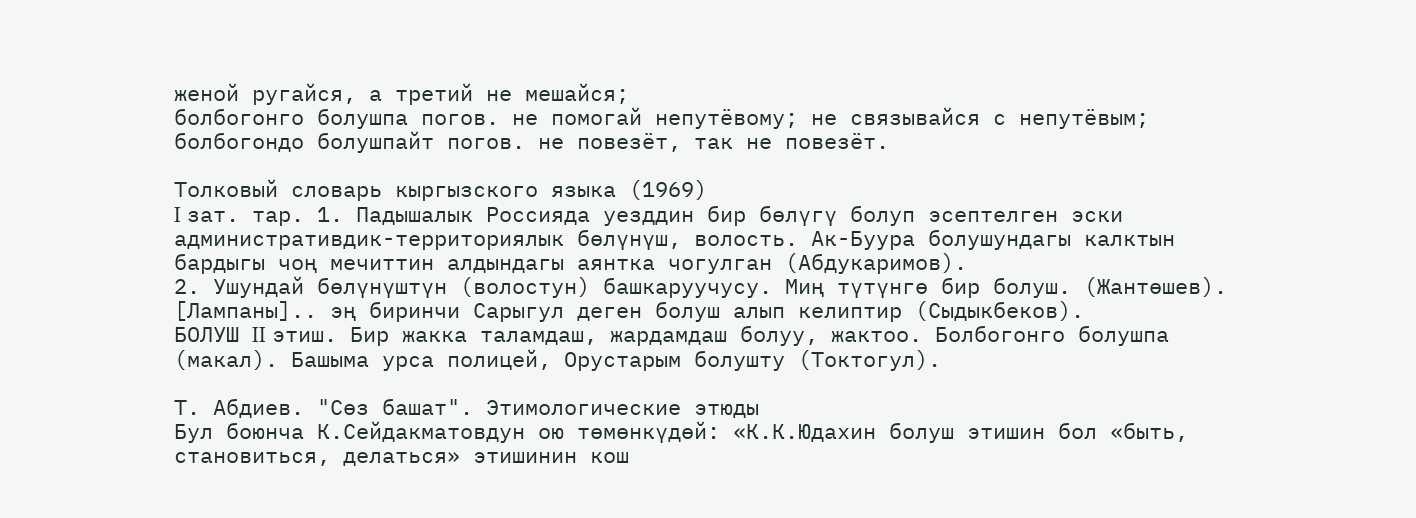женой ругайся, а третий не мешайся;
болбогонго болушпа погов. не помогай непутёвому; не связывайся с непутёвым;
болбогондо болушпайт погов. не повезёт, так не повезёт.

Толковый словарь кыргызского языка (1969)
I зат. тар. 1. Падышалык Россияда уезддин бир бөлүгү болуп эсептелген эски административдик-территориялык бөлүнүш, волость. Ак-Буура болушундагы калктын бардыгы чоң мечиттин алдындагы аянтка чогулган (Абдукаримов).
2. Ушундай бөлүнүштүн (волостун) башкаруучусу. Миң түтүнгө бир болуш. (Жантөшев). [Лампаны].. эң биринчи Сарыгул деген болуш алып келиптир (Сыдыкбеков).
БОЛУШ II этиш. Бир жакка таламдаш, жардамдаш болуу, жактоо. Болбогонго болушпа (макал). Башыма урса полицей, Орустарым болушту (Токтогул).

Т. Абдиев. "Сөз башат". Этимологические этюды
Бул боюнча К.Сейдакматовдун ою төмөнкүдөй: «К.К.Юдахин болуш этишин бол «быть, становиться, делаться» этишинин кош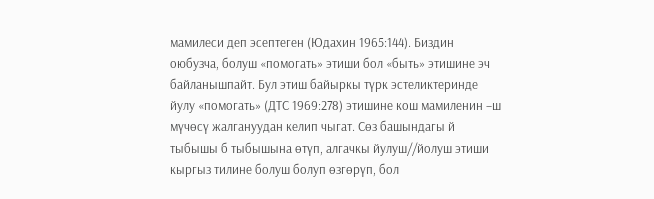мамилеси деп эсептеген (Юдахин 1965:144). Биздин оюбузча, болуш «помогать» этиши бол «быть» этишине эч байланышпайт. Бул этиш байыркы түрк эстеликтеринде йулу «помогать» (ДТС 1969:278) этишине кош мамиленин –ш мүчөсү жалгануудан келип чыгат. Сөз башындагы й тыбышы б тыбышына өтүп, алгачкы йулуш//йолуш этиши кыргыз тилине болуш болуп өзгөрүп, бол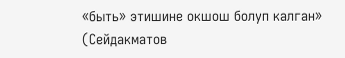«быть» этишине окшош болуп калган» (Сейдакматов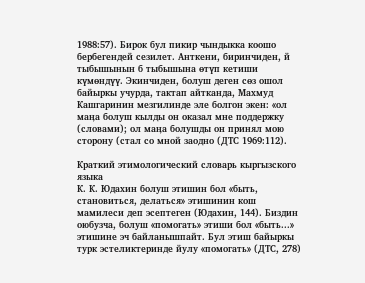1988:57). Бирок бул пикир чындыкка коошо бербегендей сезилет. Анткени, биринчиден, й тыбышынын б тыбышына өтүп кетиши күмөндүү. Экинчиден, болуш деген сөз ошол байыркы учурда, тактап айтканда, Махмуд Кашгаринин мезгилинде эле болгон экен: «ол маӊа болуш кылды он оказал мне поддержку (словами); ол маӊа болушды он принял мою сторону (стал со мной заодно (ДТС 1969:112).

Краткий этимологический словарь кыргызского языка
К. К. Юдахин болуш этишин бол «быть, становиться, делаться» этишинин кош мамилеси деп эсептеген (Юдахин, 144). Биздин оюбузча, болуш «помогать» этиши бол «быть...» этишине эч байланышпайт. Бул этиш байыркы турк эстеликтеринде йулу «помогать» (ДТС, 278)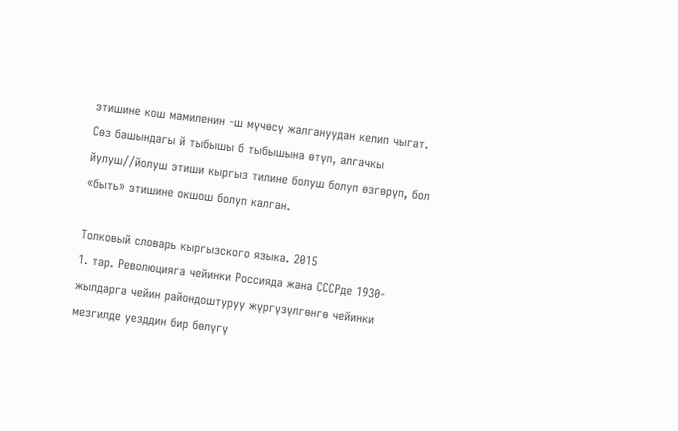этишине кош мамиленин -ш мүчөсү жалгануудан келип чыгат. Сөз башындагы й тыбышы б тыбышына өтүп, алгачкы йулуш//йолуш этиши кыргыз тилине болуш болуп өзгөрүп, бол «быть» этишине окшош болуп калган.

Толковый словарь кыргызского языка. 2015
1. тар. Революцияга чейинки Россияда жана СССРде 1930-жылдарга чейин райондоштуруу жүргүзүлгөнгө чейинки мезгилде уезддин бир бөлүгү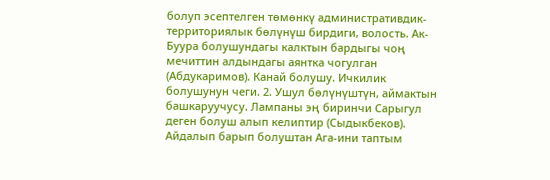болуп эсептелген төмөнкү административдик-территориялык бөлүнүш бирдиги, волость. Ак-Буура болушундагы калктын бардыгы чоң мечиттин алдындагы аянтка чогулган (Абдукаримов). Канай болушу. Ичкилик болушунун чеги. 2. Ушул бөлүнүштүн, аймактын башкаруучусу. Лампаны эң биринчи Сарыгул деген болуш алып келиптир (Сыдыкбеков). Айдалып барып болуштан Ага-ини таптым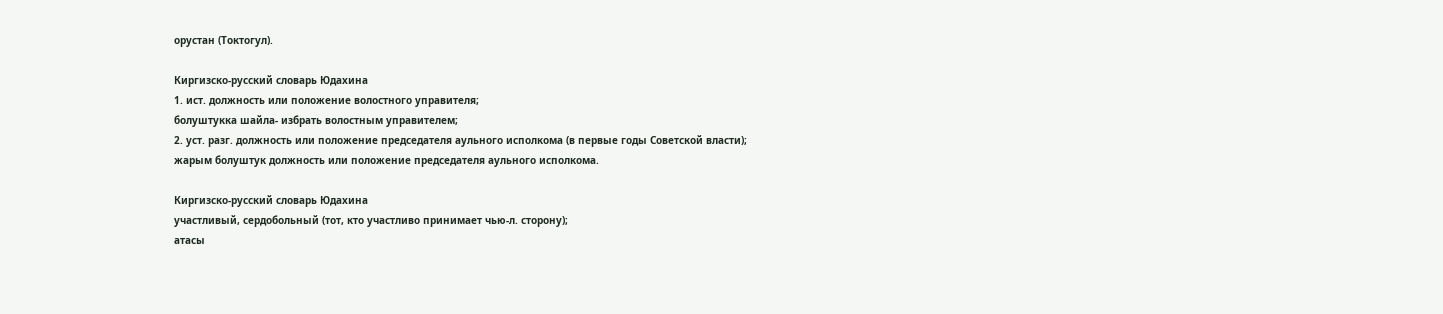орустан (Токтогул).

Киргизско-русский словарь Юдахина
1. ист. должность или положение волостного управителя;
болуштукка шайла- избрать волостным управителем;
2. уст. разг. должность или положение председателя аульного исполкома (в первые годы Советской власти);
жарым болуштук должность или положение председателя аульного исполкома.

Киргизско-русский словарь Юдахина
участливый, сердобольный (тот, кто участливо принимает чью-л. сторону);
атасы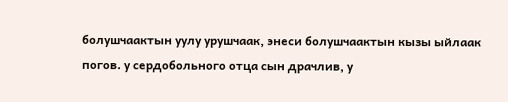болушчаактын уулу урушчаак, энеси болушчаактын кызы ыйлаак погов. у сердобольного отца сын драчлив, у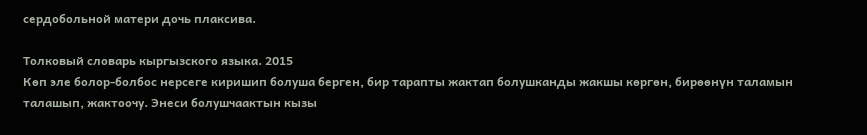сердобольной матери дочь плаксива.

Толковый словарь кыргызского языка. 2015
Көп эле болор-болбос нерсеге киришип болуша берген, бир тарапты жактап болушканды жакшы көргөн, бирөөнүн таламын талашып, жактоочу. Энеси болушчаактын кызы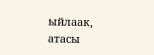ыйлаак, атасы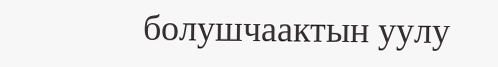болушчаактын уулу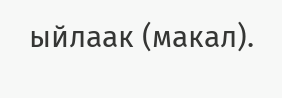ыйлаак (макал).